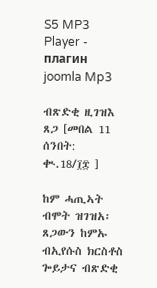S5 MP3 Player - плагин joomla Mp3

ብጽድቂ ዚገዝእ ጸጋ [መበል 11 ሰንበት: ቊ.18/፲፰ ]

ከም ሓጢኣት ብሞት ዝገዝአ፡ ጸጋውን ከምኡ ብኢየሱስ ክርስቶስ ጐይታና ብጽድቂ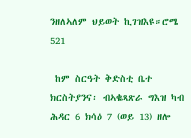ንዘለኣለም ህይወት ኪገዝእዩ።ሮሜ 521

 ከም ስርዓት ቅድስቲ ቤተ ክርስትያንና፡ ብኣቈጻጽራ ግእዝ ካብ ሕዳር 6 ክሳዕ 7 (ወይ 13) ዘሎ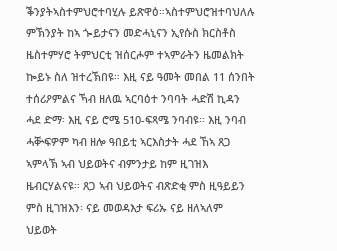ቕንያትኣስተምህሮተባሂሉ ይጽዋዕ።ኣስተምህሮዝተባህለሉ ምኽንያት ከኣ ጐይታናን መድሓኒናን ኢየሱስ ክርስቶስ ዜስተምሃሮ ትምህርቲ ዝሰርሖም ተኣምራትን ዜመልክት ኰይኑ ስለ ዝተረኽበዩ። እዚ ናይ ዓመት መበል 11 ሰንበት ተሰሪዖምልና ኻብ ዘለዉ ኣርባዕተ ንባባት ሓድሽ ኪዳን ሓደ ድማ፡ እዚ ናይ ሮሜ 510-ፍጻሜ ንባብዩ። እዚ ንባብ ሓቝፍዎም ካብ ዘሎ ዓበይቲ ኣርእስታት ሓደ ኸኣ ጸጋ ኣምላኽ ኣብ ህይወትና ብምንታይ ከም ዚገዝእ ዜብርሃልናዩ። ጸጋ ኣብ ህይወትና ብጽድቂ ምስ ዚዓይይን ምስ ዚገዝእን፡ ናይ መወዳእታ ፍሪኡ ናይ ዘለኣለም ህይወት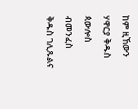ከም ዚኸውን ሃዋርያ ቅዱስ ጳውሎስ ብመንፈስ ቅዱስ ገሊጹልና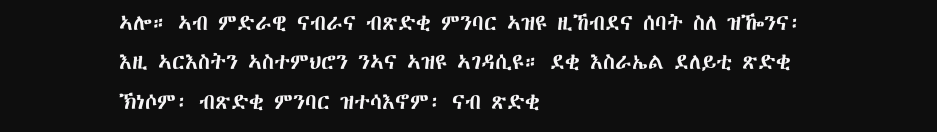ኣሎ። ኣብ ምድራዊ ናብራና ብጽድቂ ምንባር ኣዝዩ ዚኸብደና ሰባት ስለ ዝዀንና፡ እዚ ኣርእስትን ኣስተምህሮን ንኣና ኣዝዩ ኣገዳሲዩ። ደቂ እስራኤል ደለይቲ ጽድቂ ኽነሶም፡ ብጽድቂ ምንባር ዝተሳእኖም፡ ናብ ጽድቂ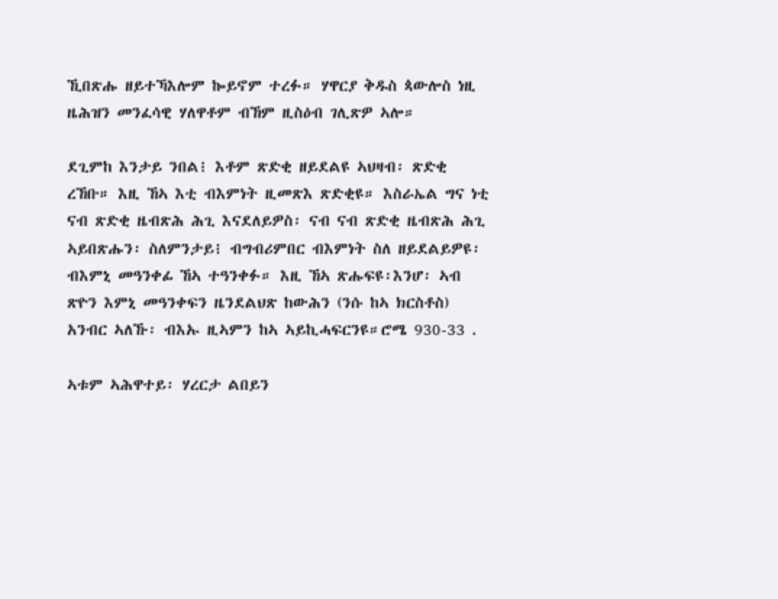ኺበጽሑ ዘይተኻእሎም ኰይኖም ተረፉ። ሃዋርያ ቅዱስ ጳውሎስ ነዚ ዜሕዝን መንፈሳዊ ሃለዋቶም ብኸም ዚስዕብ ገሊጽዎ ኣሎ።

ደጊምከ እንታይ ንበል፧ እቶም ጽድቂ ዘይደልዩ ኣህዛብ፡ ጽድቂ ረኸቡ። እዚ ኸኣ እቲ ብእምነት ዚመጽእ ጽድቂዩ። እስራኤል ግና ነቲ ናብ ጽድቂ ዜብጽሕ ሕጊ እናደለይዎስ፡ ናብ ናብ ጽድቂ ዜብጽሕ ሕጊ ኣይበጽሑን፡ ስለምንታይ፧ ብግብሪምበር ብእምነት ስለ ዘይደልይዎዩ፡ ብእምኒ መዓንቀፊ ኸኣ ተዓንቀፉ። እዚ ኸኣ ጽሑፍዩ፡እንሆ፡ ኣብ ጽዮን እምኒ መዓንቀፍን ዜንደልህጽ ከውሕን (ንሱ ከኣ ክርስቶስ) አንብር ኣለኹ፡ ብእኡ ዚኣምን ከኣ ኣይኪሓፍርንዩ።ሮሜ 930-33 .

ኣቱም ኣሕዋተይ፡ ሃረርታ ልበይን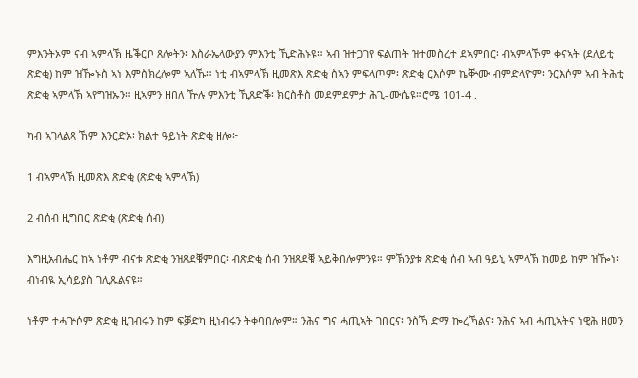ምእንትኦም ናብ ኣምላኽ ዜቕርቦ ጸሎትን፡ እስራኤላውያን ምእንቲ ኺድሕኑዩ። ኣብ ዝተጋገየ ፍልጠት ዝተመስረተ ደኣምበር፡ ብኣምላኾም ቀናኣት (ደለይቲ ጽድቂ) ከም ዝዀኑስ ኣነ እምስክረሎም ኣለኹ። ነቲ ብኣምላኽ ዚመጽእ ጽድቂ ስኣን ምፍላጦም፡ ጽድቂ ርእሶም ኬቝሙ ብምድላዮም፡ ንርእሶም ኣብ ትሕቲ ጽድቂ ኣምላኽ ኣየግዝኡን። ዚኣምን ዘበለ ዅሉ ምእንቲ ኺጸድቕ፡ ክርስቶስ መደምደምታ ሕጊ-ሙሴዩ።ሮሜ 101-4 .

ካብ ኣገላልጻ ኸም እንርድኦ፡ ክልተ ዓይነት ጽድቂ ዘሎ፦

1 ብኣምላኽ ዚመጽእ ጽድቂ (ጽድቂ ኣምላኽ)

2 ብሰብ ዚግበር ጽድቂ (ጽድቂ ሰብ)

እግዚአብሔር ከኣ ነቶም ብናቱ ጽድቂ ንዝጸደቑምበር፡ ብጽድቂ ሰብ ንዝጸደቑ ኣይቅበሎምንዩ። ምኽንያቱ ጽድቂ ሰብ ኣብ ዓይኒ ኣምላኽ ከመይ ከም ዝዀነ፡ ብነብዪ ኢሳይያስ ገሊጹልናዩ።

ነቶም ተሓጕሶም ጽድቂ ዚገብሩን ከም ፍቓድካ ዚነብሩን ትቀባበሎም። ንሕና ግና ሓጢኣት ገበርና፡ ንስኻ ድማ ኰረኻልና፡ ንሕና ኣብ ሓጢኣትና ነዊሕ ዘመን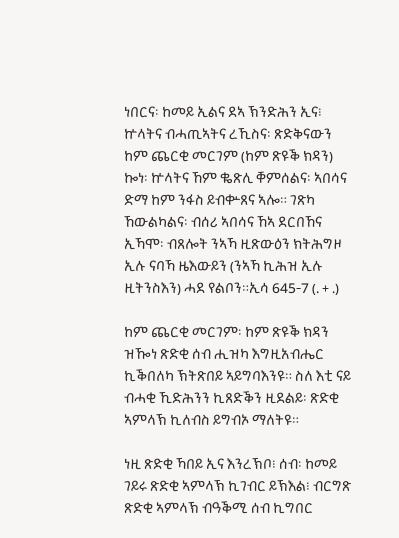ነበርና፡ ከመይ ኢልና ደኣ ኽንድሕን ኢና፧ ኵላትና ብሓጢኣትና ረኺስና፡ ጽድቅናውን ከም ጨርቂ መርገም (ከም ጽዩቕ ክዳን) ኰነ፡ ኵላትና ኸም ቈጽሊ ቐምሰልና፡ ኣበሳና ድማ ከም ንፋስ ይብቍጸና ኣሎ። ገጽካ ኸውልካልና፡ ብሰሪ ኣበሳና ኸኣ ደርበኸና ኢኻሞ፡ ብጸሎት ንኣኻ ዚጽውዕን ክትሕግዞ ኢሉ ናባኻ ዜእውይን (ንኣኻ ኪሕዝ ኢሉ ዚትንስእን) ሓደ የልቦን።ኢሳ 645-7 (. + .)

ከም ጨርቂ መርገም፡ ከም ጽዩቕ ክዳን ዝዀነ ጽድቂ ሰብ ሒዝካ እግዚአብሔር ኪቕበለካ ኽትጽበይ ኣይግባእንዩ። ስለ እቲ ናይ ብሓቂ ኺድሕንን ኪጸድቕን ዚደልይ፡ ጽድቂ ኣምላኽ ኪለብስ ይግብኦ ማለትዩ።

ነዚ ጽድቂ ኻበይ ኢና እንረኽቦ፧ ሰብ፡ ከመይ ገይሩ ጽድቂ ኣምላኽ ኪገብር ይኽእል፧ ብርግጽ ጽድቂ ኣምላኽ ብዓቕሚ ሰብ ኪግበር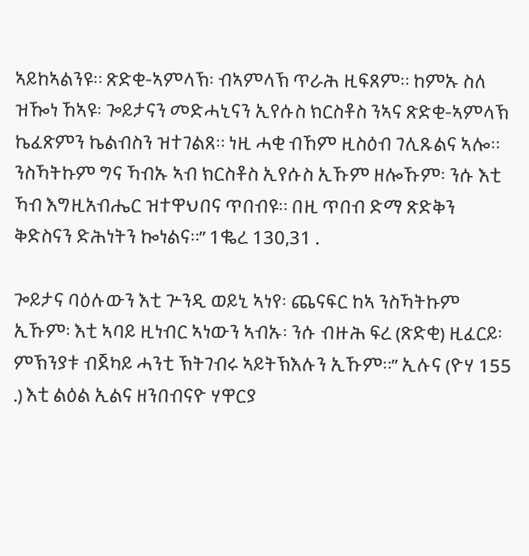ኣይከኣልንዩ። ጽድቂ-ኣምላኽ፡ ብኣምላኽ ጥራሕ ዚፍጸም። ከምኡ ስለ ዝዀነ ኸኣዩ፡ ጐይታናን መድሓኒናን ኢየሱስ ክርስቶስ ንኣና ጽድቂ-ኣምላኽ ኬፈጽምን ኬልብስን ዝተገልጸ። ነዚ ሓቂ ብኸም ዚስዕብ ገሊጹልና ኣሎ። ንስኻትኩም ግና ኻብኡ ኣብ ክርስቶስ ኢየሱስ ኢኹም ዘሎኹም፡ ንሱ እቲ ኻብ እግዚአብሔር ዝተዋህበና ጥበብዩ። በዚ ጥበብ ድማ ጽድቅን ቅድስናን ድሕነትን ኰነልና።” 1ቈረ 130,31 .

ጐይታና ባዕሉውን እቲ ጕንዲ ወይኒ ኣነየ፡ ጨናፍር ከኣ ንስኻትኩም ኢኹም፡ እቲ ኣባይ ዚነብር ኣነውን ኣብኡ፡ ንሱ ብዙሕ ፍረ (ጽድቂ) ዚፈርይ፡ ምኽንያቱ ብጀካይ ሓንቲ ኽትገብሩ ኣይትኽእሉን ኢኹም።” ኢሉና (ዮሃ 155 .) እቲ ልዕል ኢልና ዘንበብናዮ ሃዋርያ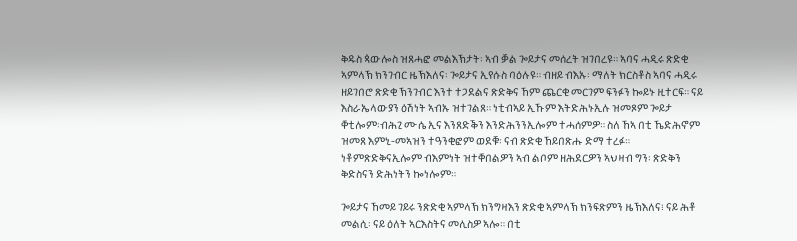ቅዱስ ጳውሎስ ዝጸሓፎ መልእኽታት፡ ኣብ ቓል ጐይታና መሰረት ዝገበረዩ። ኣባና ሓዲሩ ጽድቂ ኣምላኽ ክንገብር ዜኽእለና፡ ጐይታና ኢየሱስ ባዕሉዩ። ብዘይ ብእኡ፡ ማለት ክርስቶስ ኣባና ሓዲሩ ዘይገበሮ ጽድቂ ኽንገብር እንተ ተጋደልና ጽድቅና ኸም ጨርቂ መርገም ፍንፉን ኰይኑ ዚተርፍ። ናይ እስራኤላውያን ዕሽነት ኣብኡ ዝተገልጸ። ነቲብኣይ ኢኹም እትድሕኑኢሉ ዝመጾም ጐይታ ቐቲሎም፡ብሕጊ ሙሴ ኢና እንጸድቕን እንድሕንንኢሎም ተሓሰምዎ። ስለ ኸኣ በቲ ኼድሕኖም ዝመጸ እምኒ-መኣዝን ተዓንቂፎም ወደቑ፡ ናብ ጽድቂ ኸይበጽሑ ድማ ተረፉ። ነቶምጽድቅናኢሎም ብእምነት ዝተቐበልዎን ኣብ ልቦም ዘሕደርዎን ኣህዛብ ግን፡ ጽድቅን ቅድስናን ድሕነትን ኰነሎም።

ጐይታና ኸመይ ገይሩ ንጽድቂ ኣምላኽ ክንግዛእን ጽድቂ ኣምላኽ ክንፍጽምን ዜኽእለና፧ ናይ ሕቶ መልሲ፡ ናይ ዕለት ኣርእስትና መሊስዎ ኣሎ። በቲ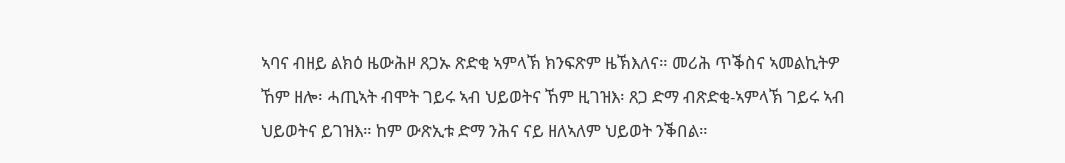ኣባና ብዘይ ልክዕ ዜውሕዞ ጸጋኡ ጽድቂ ኣምላኽ ክንፍጽም ዜኽእለና። መሪሕ ጥቕስና ኣመልኪትዎ ኸም ዘሎ፡ ሓጢኣት ብሞት ገይሩ ኣብ ህይወትና ኸም ዚገዝእ፡ ጸጋ ድማ ብጽድቂ-ኣምላኽ ገይሩ ኣብ ህይወትና ይገዝእ። ከም ውጽኢቱ ድማ ንሕና ናይ ዘለኣለም ህይወት ንቕበል።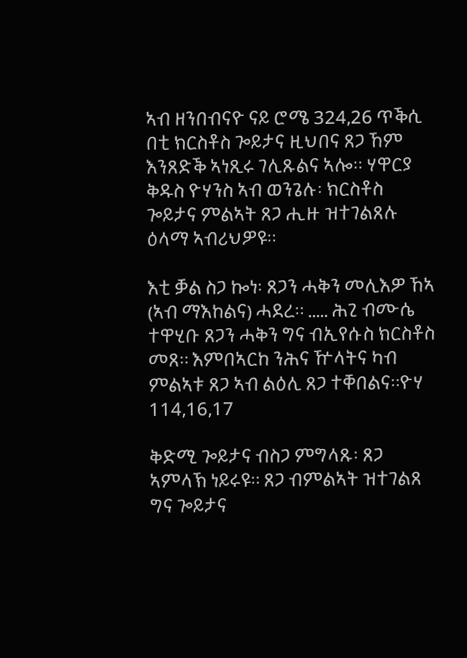ኣብ ዘንበብናዮ ናይ ሮሜ 324,26 ጥቕሲ በቲ ክርስቶስ ጐይታና ዚህበና ጸጋ ኸም እንጸድቕ ኣነጺሩ ገሊጹልና ኣሎ። ሃዋርያ ቅዱስ ዮሃንስ ኣብ ወንጌሉ፡ ክርስቶስ ጐይታና ምልኣት ጸጋ ሒዙ ዝተገልጸሉ ዕላማ ኣብሪህዎዩ።

እቲ ቓል ስጋ ኰነ፡ ጸጋን ሓቅን መሊእዎ ኸኣ (ኣብ ማእከልና) ሓደረ። ..... ሕጊ ብሙሴ ተዋሂቡ ጸጋን ሓቅን ግና ብኢየሱስ ክርስቶስ መጸ። እምበኣርከ ንሕና ዅላትና ካብ ምልኣቱ ጸጋ ኣብ ልዕሊ ጸጋ ተቐበልና።ዮሃ 114,16,17

ቅድሚ ጐይታና ብስጋ ምግላጹ፡ ጸጋ ኣምላኽ ነይሩዩ። ጸጋ ብምልኣት ዝተገልጸ ግና ጐይታና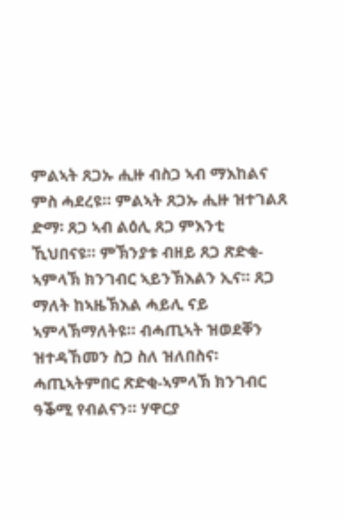ምልኣት ጸጋኡ ሒዙ ብስጋ ኣብ ማእከልና ምስ ሓደረዩ። ምልኣት ጸጋኡ ሒዙ ዝተገልጸ ድማ፡ ጸጋ ኣብ ልዕሊ ጸጋ ምእንቲ ኺህበናዩ። ምኽንያቱ ብዘይ ጸጋ ጽድቂ-ኣምላኽ ክንገብር ኣይንኽእልን ኢና። ጸጋ ማለት ከኣዜኽእል ሓይሊ ናይ ኣምላኽማለትዩ። ብሓጢኣት ዝወደቐን ዝተዳኸመን ስጋ ስለ ዝለበስና፡ ሓጢኣትምበር ጽድቂ-ኣምላኽ ክንገብር ዓቕሚ የብልናን። ሃዋርያ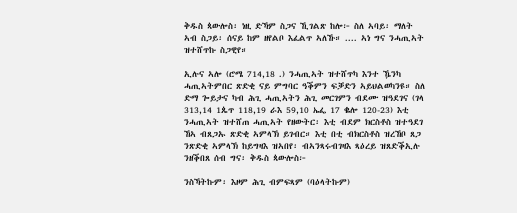ቅዱስ ጳውሎስ፡ ነዚ ድኻም ስጋና ኺገልጽ ከሎ፦ ስለ ኣባይ፡ ማለት ኣብ ስጋይ፡ ሰናይ ከም ዘየልቦ እፈልጥ ኣለኹ። .... ኣነ ግና ንሓጢኣት ዝተሸጥኩ ስጋዊየ።

ኢሉና ኣሎ (ሮሜ 714,18 .) ንሓጢኣት ዝተሸጥካ እንተ ዄንካ ሓጢኣትምበር ጽድቂ ናይ ምግባር ዓቕምን ፍቓድን ኣይህልወካንዩ። ስለ ድማ ጐይታና ካብ ሕጊ ሓጢኣትን ሕጊ መርገምን ብደሙ ዝዓደገና (ገላ 313,14 1ጴጥ 118,19 ራእ 59,10 ኤፌ 17 ቈሎ 120-23) እቲ ንሓጢኣት ዝተሸጠ ሓጢኣት የዘውትር፡ እቲ ብደም ክርስቶስ ዝተዓደገ ኸኣ ብጸጋኡ ጽድቂ ኣምላኽ ይገብር። እቲ በቲ ብክርስቶስ ዝረኸቦ ጸጋ ንጽድቂ ኣምላኽ ከይግዛእ ዝኣበየ፡ ብኣንጻሩብገዛእ ጻዕረይ ዝጸድቕኢሉ ንዘቕበጸ ሰብ ግና፡ ቅዱስ ጳውሎስ፦

ንስኻትኩም፡ እዞም ሕጊ ብምፍጻም (ባዕላትኩም)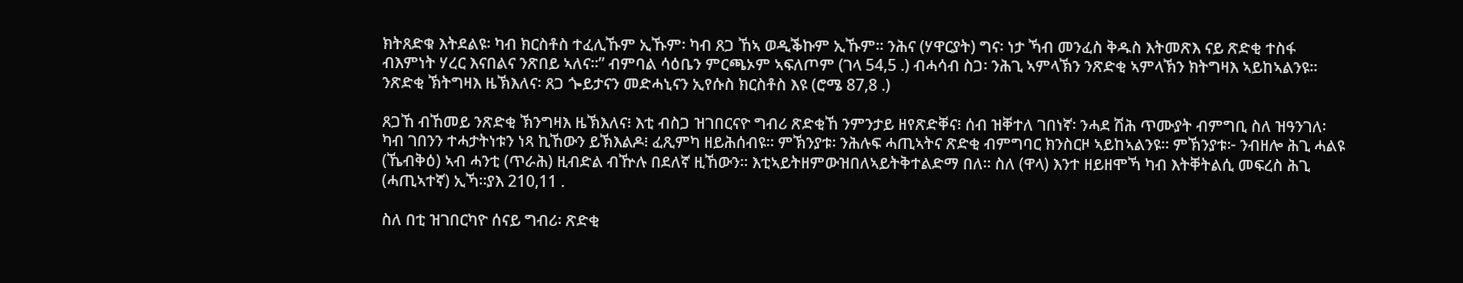ክትጸድቁ እትደልዩ፡ ካብ ክርስቶስ ተፈሊኹም ኢኹም፡ ካብ ጸጋ ኸኣ ወዲቕኩም ኢኹም። ንሕና (ሃዋርያት) ግና፡ ነታ ኻብ መንፈስ ቅዱስ እትመጽእ ናይ ጽድቂ ተስፋ ብእምነት ሃረር እናበልና ንጽበይ ኣለና።” ብምባል ሳዕቤን ምርጫኦም ኣፍለጦም (ገላ 54,5 .) ብሓሳብ ስጋ፡ ንሕጊ ኣምላኽን ንጽድቂ ኣምላኽን ክትግዛእ ኣይከኣልንዩ። ንጽድቂ ኽትግዛእ ዜኽእለና፡ ጸጋ ጐይታናን መድሓኒናን ኢየሱስ ክርስቶስ እዩ (ሮሜ 87,8 .)

ጸጋኸ ብኸመይ ንጽድቂ ኽንግዛእ ዜኽእለና፧ እቲ ብስጋ ዝገበርናዮ ግብሪ ጽድቂኸ ንምንታይ ዘየጽድቐና፧ ሰብ ዝቐተለ ገበነኛ፡ ንሓደ ሽሕ ጥሙያት ብምግቢ ስለ ዝዓንገለ፡ ካብ ገበንን ተሓታትነቱን ነጻ ኪኸውን ይኽእልዶ፧ ፈጺምካ ዘይሕሰብዩ። ምኽንያቱ፡ ንሕሉፍ ሓጢኣትና ጽድቂ ብምግባር ክንስርዞ ኣይከኣልንዩ። ምኽንያቱ፦ ንብዘሎ ሕጊ ሓልዩ (ኼብቅዕ) ኣብ ሓንቲ (ጥራሕ) ዚብድል ብዅሉ በደለኛ ዚኸውን። እቲኣይትዘምውዝበለኣይትቅተልድማ በለ። ስለ (ዋላ) እንተ ዘይዘሞኻ ካብ እትቐትልሲ መፍረስ ሕጊ (ሓጢኣተኛ) ኢኻ።ያእ 210,11 .

ስለ በቲ ዝገበርካዮ ሰናይ ግብሪ፡ ጽድቂ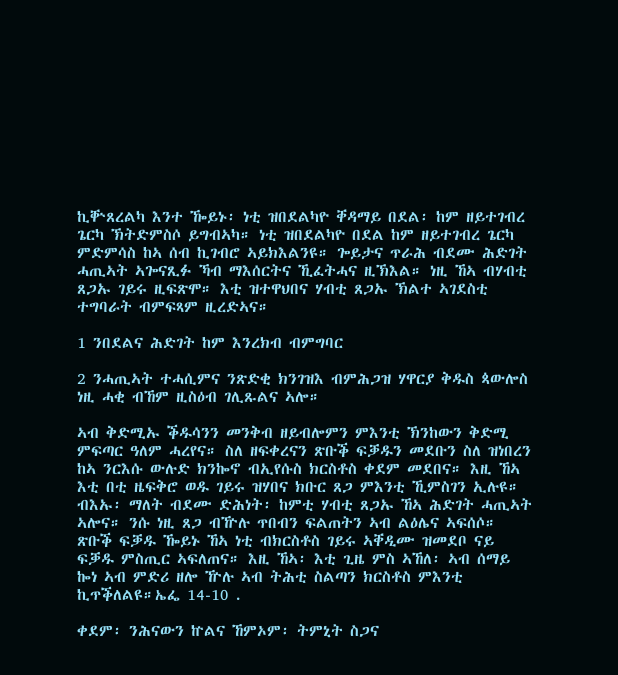ኪቝጸረልካ እንተ ዀይኑ፡ ነቲ ዝበደልካዮ ቐዳማይ በደል፡ ከም ዘይተገብረ ጌርካ ኽትድምስሶ ይግብኣካ። ነቲ ዝበደልካዮ በደል ከም ዘይተገብረ ጌርካ ምድምሳስ ከኣ ሰብ ኪገብሮ ኣይክእልንዩ። ጐይታና ጥራሕ ብደሙ ሕድገት ሓጢኣት ኣጐናጺፉ ኻብ ማእሰርትና ኺፈትሓና ዚኽእል። ነዚ ኸኣ ብሃብቲ ጸጋኡ ገይሩ ዚፍጽሞ። እቲ ዝተዋህበና ሃብቲ ጸጋኡ ኽልተ ኣገደስቲ ተግባራት ብምፍጻም ዚረድኣና።

1 ንበደልና ሕድገት ከም እንረክብ ብምግባር

2 ንሓጢኣት ተሓሲምና ንጽድቂ ክንገዝእ ብምሕጋዝ ሃዋርያ ቅዱስ ጳውሎስ ነዚ ሓቂ ብኸም ዚስዕብ ገሊጹልና ኣሎ።

ኣብ ቅድሚኡ ቕዱሳንን መንቅብ ዘይብሎምን ምእንቲ ኽንከውን ቅድሚ ምፍጣር ዓለም ሓረየና። ስለ ዘፍቀረናን ጽቡቕ ፍቓዱን መደቡን ስለ ዝነበረን ከኣ ንርእሱ ውሉድ ክንኰኖ ብኢየሱስ ክርስቶስ ቀደም መደበና። እዚ ኸኣ እቲ በቲ ዜፍቅሮ ወዱ ገይሩ ዝሃበና ክቡር ጸጋ ምእንቲ ኺምስገን ኢሉዩ። ብእኡ፡ ማለት ብደሙ ድሕነት፡ ከምቲ ሃብቲ ጸጋኡ ኸኣ ሕድገት ሓጢኣት ኣሎና። ንሱ ነዚ ጸጋ ብዅሉ ጥበብን ፍልጠትን ኣብ ልዕሌና ኣፍሰሶ። ጽቡቕ ፍቓዱ ዀይኑ ኸኣ ነቲ ብክርስቶስ ገይሩ ኣቐዲሙ ዝመደቦ ናይ ፍቓዱ ምስጢር ኣፍለጠና። እዚ ኸኣ፡ እቲ ጊዜ ምስ ኣኸለ፡ ኣብ ሰማይ ኰነ ኣብ ምድሪ ዘሎ ዅሉ ኣብ ትሕቲ ስልጣን ክርስቶስ ምእንቲ ኪጥቕለልዩ።ኤፌ 14-10 .

ቀደም፡ ንሕናውን ኵልና ኸምኦም፡ ትምኒት ስጋና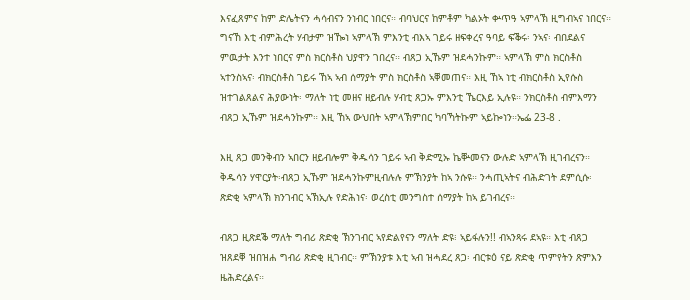እናፈጸምና ከም ድሌትናን ሓሳብናን ንነብር ነበርና። ብባህርና ከምቶም ካልኦት ቍጥዓ ኣምላኽ ዚግብኣና ነበርና። ግናኸ እቲ ብምሕረት ሃብታም ዝዀነ ኣምላኽ ምእንቲ ብእኣ ገይሩ ዘፍቀረና ዓባይ ፍቕሩ፡ ንኣና፡ ብበደልና ምዉታት እንተ ነበርና ምስ ክርስቶስ ህያዋን ገበረና። ብጸጋ ኢኹም ዝደሓንኩም። ኣምላኽ ምስ ክርስቶስ ኣተንስኣና፡ ብክርስቶስ ገይሩ ኸኣ ኣብ ሰማያት ምስ ክርስቶስ ኣቐመጠና። እዚ ኸኣ ነቲ ብክርስቶስ ኢየሱስ ዝተገልጸልና ሕያውነት፡ ማለት ነቲ መዘና ዘይብሉ ሃብቲ ጸጋኡ ምእንቲ ኼርእይ ኢሉዩ። ንክርስቶስ ብምእማን ብጸጋ ኢኹም ዝደሓንኩም። እዚ ኸኣ ውህበት ኣምላኽምበር ካባኻትኩም ኣይኰነን።ኤፌ 23-8 .

እዚ ጸጋ መንቅብን ኣበርን ዘይብሎም ቅዱሳን ገይሩ ኣብ ቅድሚኡ ኬቝመናን ውሉድ ኣምላኽ ዚገብረናን። ቅዱሳን ሃዋርያት፡ብጸጋ ኢኹም ዝደሓንኩምዚብሉሉ ምኽንያት ከኣ ንሱዩ። ንሓጢኣትና ብሕድገት ደምሲሱ፡ ጽድቂ ኣምላኽ ክንገብር ኣኽኢሉ የድሕነና፡ ወረስቲ መንግስተ ሰማያት ከኣ ይገብረና።

ብጸጋ ዚጽደቕ ማለት ግብሪ ጽድቂ ኽንገብር ኣየድልየናን ማለት ድዩ፧ ኣይፋሉን!! ብኣንጻሩ ደኣዩ። እቲ ብጸጋ ዝጸደቐ ዝበዝሐ ግብሪ ጽድቂ ዚገብር። ምኽንያቱ እቲ ኣብ ዝሓደረ ጸጋ፡ ብርቱዕ ናይ ጽድቂ ጥምየትን ጽምእን ዜሕድረልና።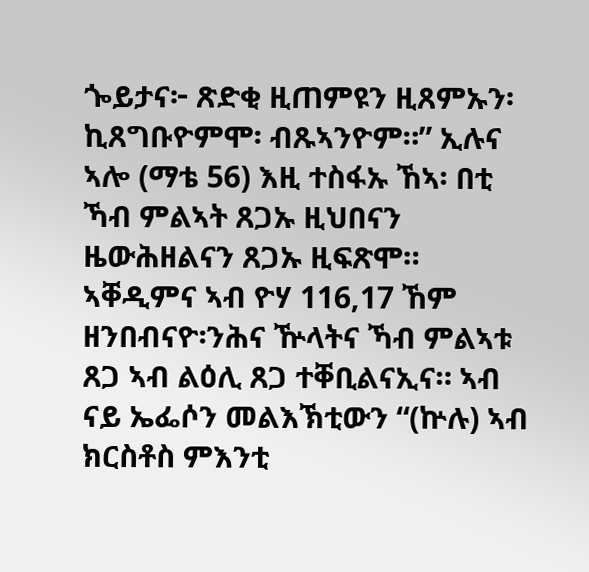ጐይታና፦ ጽድቂ ዚጠምዩን ዚጸምኡን፡ ኪጸግቡዮምሞ፡ ብጹኣንዮም።” ኢሉና ኣሎ (ማቴ 56) እዚ ተስፋኡ ኸኣ፡ በቲ ኻብ ምልኣት ጸጋኡ ዚህበናን ዜውሕዘልናን ጸጋኡ ዚፍጽሞ። ኣቐዲምና ኣብ ዮሃ 116,17 ኸም ዘንበብናዮ፡ንሕና ዅላትና ኻብ ምልኣቱ ጸጋ ኣብ ልዕሊ ጸጋ ተቐቢልናኢና። ኣብ ናይ ኤፌሶን መልእኽቲውን “(ኵሉ) ኣብ ክርስቶስ ምእንቲ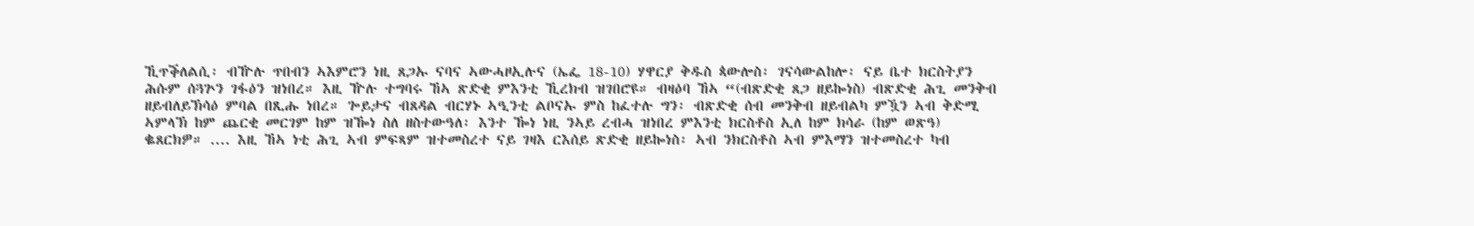ኺጥቕለልሲ፡ ብዅሉ ጥበብን ኣእምሮን ነዚ ጸጋኡ ናባና ኣውሓዞኢሉና (ኤፌ 18-10) ሃዋርያ ቅዱስ ጳውሎስ፡ ገናሳውልከሎ፡ ናይ ቤተ ክርስትያን ሕሱም ሰጓጕን ገፋዕን ዝነበረ። እዚ ዅሉ ተግባሩ ኸኣ ጽድቂ ምእንቲ ኺረክብ ዝገበሮዩ። ብዛዕባ ኸኣ “(ብጽድቂ ጸጋ ዘይኰነስ) ብጽድቂ ሕጊ መንቅብ ዘይብለይኽሳዕ ምባል በጺሑ ነበረ። ጐይታና ብጸዳል ብርሃኑ ኣዒንቲ ልቦናኡ ምስ ከፈተሉ ግን፡ ብጽድቂ ሰብ መንቅብ ዘይብልካ ምዃን ኣብ ቅድሚ ኣምላኽ ከም ጨርቂ መርገም ከም ዝዀነ ስለ ዘስተውዓለ፡ እንተ ዀነ ነዚ ንኣይ ረብሓ ዝነበረ ምእንቲ ክርስቶስ ኢለ ከም ክሳራ (ከም ወጽዓ) ቈጸርክዎ። .... እዚ ኸኣ ነቲ ሕጊ ኣብ ምፍጻም ዝተመስረተ ናይ ገዛእ ርእሰይ ጽድቂ ዘይኰነስ፡ ኣብ ንክርስቶስ ኣብ ምእማን ዝተመስረተ ካብ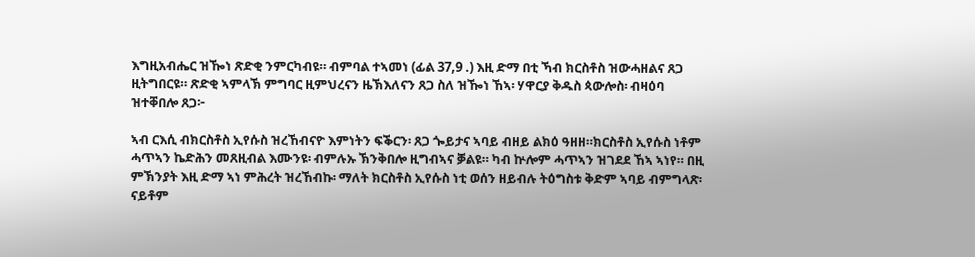እግዚአብሔር ዝዀነ ጽድቂ ንምርካብዩ። ብምባል ተኣመነ (ፊል 37,9 .) እዚ ድማ በቲ ኻብ ክርስቶስ ዝውሓዘልና ጸጋ ዚትግበርዩ። ጽድቂ ኣምላኽ ምግባር ዚምህረናን ዜኽእለናን ጸጋ ስለ ዝዀነ ኸኣ፡ ሃዋርያ ቅዱስ ጳውሎስ፡ ብዛዕባ ዝተቐበሎ ጸጋ፦

ኣብ ርእሲ ብክርስቶስ ኢየሱስ ዝረኸብናዮ እምነትን ፍቕርን፡ ጸጋ ጐይታና ኣባይ ብዘይ ልክዕ ዓዘዘ።ክርስቶስ ኢየሱስ ነቶም ሓጥኣን ኬድሕን መጸዚብል እሙንዩ፡ ብምሉኡ ኽንቅበሎ ዚግብኣና ቓልዩ። ካብ ኵሎም ሓጥኣን ዝገደደ ኸኣ ኣነየ። በዚ ምኽንያት እዚ ድማ ኣነ ምሕረት ዝረኸብኩ፡ ማለት ክርስቶስ ኢየሱስ ነቲ ወሰን ዘይብሉ ትዕግስቱ ቅድም ኣባይ ብምግላጽ፡ ናይቶም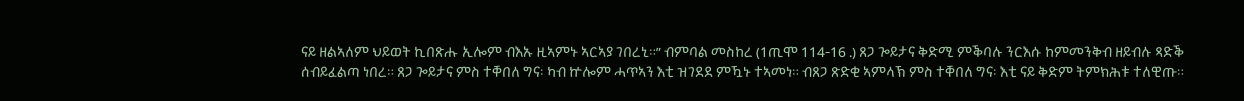ናይ ዘልኣለም ህይወት ኪበጽሑ ኢሎም ብእኡ ዚኣምኑ ኣርኣያ ገበረኒ።” ብምባል መስከረ (1ጢሞ 114-16 .) ጸጋ ጐይታና ቅድሚ ምቕባሉ ንርእሱ ከምመንቅብ ዘይብሉ ጻድቕ ሰብይፈልጣ ነበረ። ጸጋ ጐይታና ምስ ተቐበለ ግና፡ ካብ ኵሎም ሓጥኣን እቲ ዝገደደ ምዃኑ ተኣመነ። ብጸጋ ጽድቂ ኣምላኽ ምስ ተቐበለ ግና፡ እቲ ናይ ቅድም ትምክሕቱ ተለዊጡ።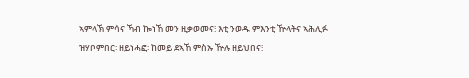ኣምላኽ ምሳና ኻብ ኰነኸ መን ዚቃወመና፧ እቲ ንወዱ ምእንቲ ዅላትና ኣሕሊፉ ዝሃቦምበር፡ ዘይነሓፎ፡ ከመይ ደኣኸ ምስኡ ዅሉ ዘይህበና፧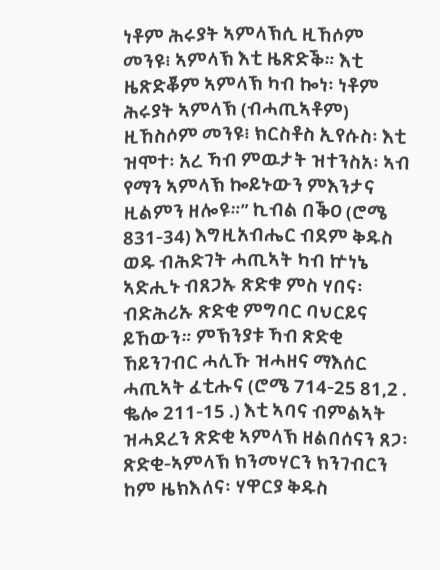ነቶም ሕሩያት ኣምላኽሲ ዚኸሶም መንዩ፧ ኣምላኽ እቲ ዜጽድቕ። እቲ ዜጽድቖም ኣምላኽ ካብ ኰነ፡ ነቶም ሕሩያት ኣምላኽ (ብሓጢኣቶም) ዚኸስሶም መንዩ፧ ክርስቶስ ኢየሱስ፡ እቲ ዝሞተ፡ አረ ኻብ ምዉታት ዝተንስአ፡ ኣብ የማን ኣምላኽ ኰይኑውን ምእንታና ዚልምን ዘሎዩ።” ኪብል በቕዐ (ሮሜ 831-34) እግዚአብሔር ብደም ቅዱስ ወዱ ብሕድገት ሓጢኣት ካብ ኵነኔ ኣድሒኑ ብጸጋኡ ጽድቁ ምስ ሃበና፡ ብድሕሪኡ ጽድቂ ምግባር ባህርይና ይኸውን። ምኽንያቱ ኻብ ጽድቂ ኸይንገብር ሓሊኹ ዝሓዘና ማእሰር ሓጢኣት ፈቲሑና (ሮሜ 714-25 81,2 . ቈሎ 211-15 .) እቲ ኣባና ብምልኣት ዝሓደረን ጽድቂ ኣምላኽ ዘልበሰናን ጸጋ፡ ጽድቂ-ኣምላኽ ክንመሃርን ክንገብርን ከም ዜክእለና፡ ሃዋርያ ቅዱስ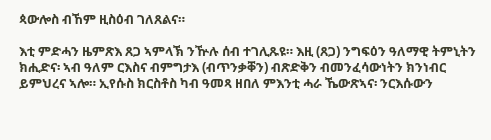ጳውሎስ ብኸም ዚስዕብ ገለጸልና።

እቲ ምድሓን ዜምጽእ ጸጋ ኣምላኽ ንዅሉ ሰብ ተገሊጹዩ። እዚ (ጸጋ) ንግፍዕን ዓለማዊ ትምኒትን ክሒድና፡ ኣብ ዓለም ርእስና ብምግታእ (ብጥንቃቐን) ብጽድቅን ብመንፈሳውነትን ክንነብር ይምህረና ኣሎ። ኢየሱስ ክርስቶስ ካብ ዓመጻ ዘበለ ምእንቲ ሓራ ኼውጽኣና፡ ንርእሱውን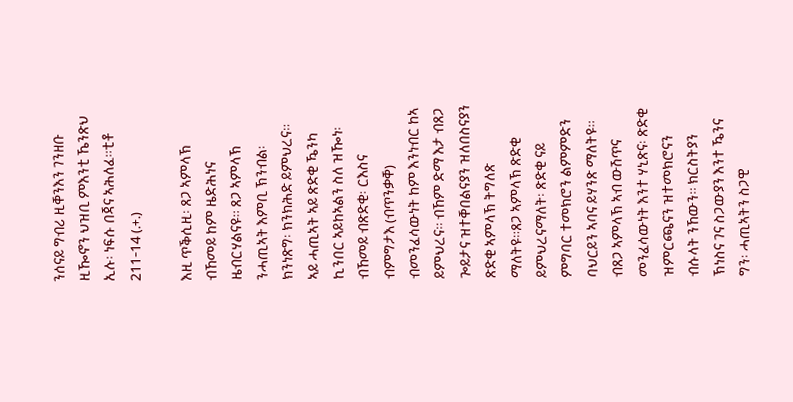ንሰናይ ግብሪ ዚቐንእን ገንዘቡ ዚዀኖን ህዝቢ ምእንቲ ኼንጽህ ኢሉ፡ ነፍሱ በጃና ኣሕለፈ።ቲቶ 211-14 (.+.)

እዚ ጥቕሲዚ፡ ጸጋ ኣምላኽ ብኸመይ ከም ዜድሕነና ዜብርሃልናዩ። ጸጋ ኣምላኽ ንሓጢኣት እምቢ ኽንብል፡ ክንነጽግ፡ ክንክሕድ ይምህረና። ኣይ ሓጢኣት ኣይ ጽድቂ ዄንካ ኪንበር ኣይከኣልን ስለ ዝዀነ፡ ብኸመይ ብጽድቂ፡ ርእስና ብምግታእ (ብጥንቃቐ) ብመንፈሳውነት ከም እንነብር ከኣ ይምህረና። ብኸም ድማ እታ ብጸጋ ጐይታና ዝተቐበልናያን ዝለበስናያን ጽድቂ ኣምላኽ ትግለጽ ማለትዩ።ጸጋ ኣምላኽ ጽድቂ ይምህረናማለት፡ ጽድቂ ናይ ምግባር ተመክሮን ልምምድን ባህርይን ኣባና ይሃንጽ ማለትዩ። ብጸጋ ኣምላኽ ኣብ ውሽጥና መንፈሳውነት እንተ ሃኒጽና፡ ጽድቂ ዝምርጫናን ዝተመክሮናን ብሱላት ንኸውን። ክርስትያን ኽነስና ገና ስጋውያን እንተ ዄንና ግን፡ ሓጢኣትን ስጋዊ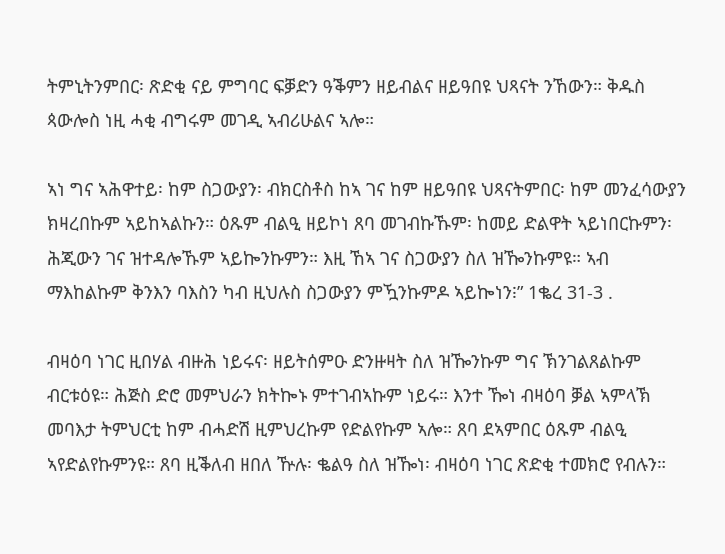ትምኒትንምበር፡ ጽድቂ ናይ ምግባር ፍቓድን ዓቕምን ዘይብልና ዘይዓበዩ ህጻናት ንኸውን። ቅዱስ ጳውሎስ ነዚ ሓቂ ብግሩም መገዲ ኣብሪሁልና ኣሎ።

ኣነ ግና ኣሕዋተይ፡ ከም ስጋውያን፡ ብክርስቶስ ከኣ ገና ከም ዘይዓበዩ ህጻናትምበር፡ ከም መንፈሳውያን ክዛረበኩም ኣይከኣልኩን። ዕጹም ብልዒ ዘይኮነ ጸባ መገብኩኹም፡ ከመይ ድልዋት ኣይነበርኩምን፡ ሕጂውን ገና ዝተዳሎኹም ኣይኰንኩምን። እዚ ኸኣ ገና ስጋውያን ስለ ዝዀንኩምዩ። ኣብ ማእከልኩም ቅንእን ባእስን ካብ ዚህሉስ ስጋውያን ምዃንኩምዶ ኣይኰነን፧” 1ቈረ 31-3 .

ብዛዕባ ነገር ዚበሃል ብዙሕ ነይሩና፡ ዘይትሰምዑ ድንዙዛት ስለ ዝዀንኩም ግና ኽንገልጸልኩም ብርቱዕዩ። ሕጅስ ድሮ መምህራን ክትኰኑ ምተገብኣኩም ነይሩ። እንተ ዀነ ብዛዕባ ቓል ኣምላኽ መባእታ ትምህርቲ ከም ብሓድሽ ዚምህረኩም የድልየኩም ኣሎ። ጸባ ደኣምበር ዕጹም ብልዒ ኣየድልየኩምንዩ። ጸባ ዚቕለብ ዘበለ ዅሉ፡ ቈልዓ ስለ ዝዀነ፡ ብዛዕባ ነገር ጽድቂ ተመክሮ የብሉን።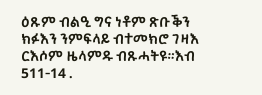ዕጹም ብልዒ ግና ነቶም ጽቡቕን ክፉእን ንምፍላይ ብተመክሮ ገዛእ ርእሶም ዜላምዱ ብጹሓትዩ።እብ 511-14 .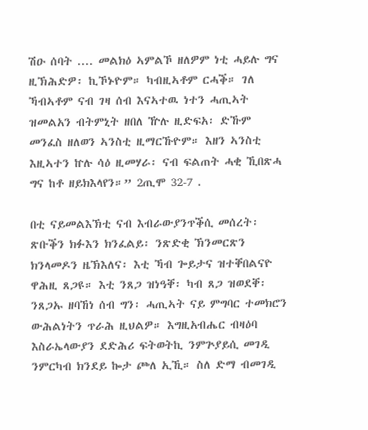ሽዑ ሰባት .... መልክዕ ኣምልኾ ዘለዎም ነቲ ሓይሉ ግና ዚኽሕድዎ፡ ኪኾኑዮም። ካብዚኣቶም ርሓቕ። ገለ ኻብኣቶም ናብ ገዛ ሰብ እናኣተዉ ነተን ሓጢኣት ዝመልአን ብትምኒት ዘበለ ዅሉ ዚድፍአ፡ ድኹም መንፈስ ዘለወን ኣንስቲ ዚማርኹዮም። እዘን ኣንስቲ እዚኣተን ኵሉ ሳዕ ዚመሃራ፡ ናብ ፍልጠት ሓቂ ኺበጽሓ ግና ከቶ ዘይክእላየን።” 2ጢሞ 32-7 .

በቲ ናይመልእኽቲ ናብ እብራውያንጥቕሲ መሰረት፡ ጽቡቕን ክፉእን ክንፈልይ፡ ንጽድቂ ኽንመርጽን ክንላመዶን ዜኽእለና፡ እቲ ኻብ ጐይታና ዝተቐበልናዮ ዋሕዚ ጸጋዩ። እቲ ንጸጋ ዝነዓቐ፡ ካብ ጸጋ ዝወደቐ፡ ንጸጋኡ ዘባኸነ ሰብ ግን፡ ሓጢኣት ናይ ምግባር ተመክሮን ውሕልነትን ጥራሕ ዚህልዎ። እግዚአብሔር ብዛዕባ እስራኤላውያን ደድሕሪ ፍትወትኪ ንምጕያይሲ መገዲ ንምርካብ ክንደይ ኰታ ጮለ ኢኺ። ስለ ድማ ብመገዲ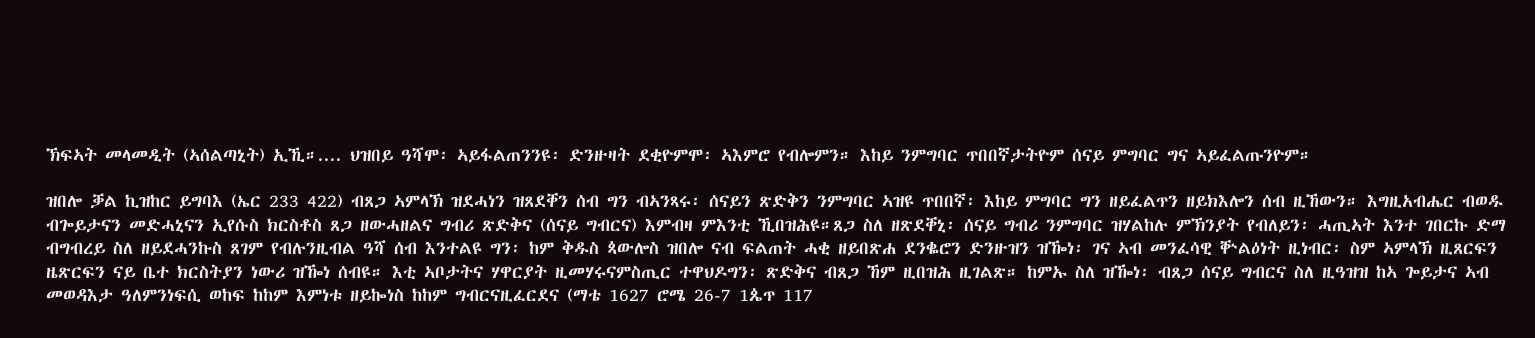ኽፍኣት መላመዲት (ኣሰልጣኒት) ኢኺ።.... ህዝበይ ዓሻሞ፡ ኣይፋልጠንንዩ፡ ድንዙዛት ደቂዮምሞ፡ ኣእምሮ የብሎምን። እከይ ንምግባር ጥበበኛታትዮም ሰናይ ምግባር ግና ኣይፈልጡንዮም።

ዝበሎ ቓል ኪዝከር ይግባእ (ኤር 233 422) ብጸጋ ኣምላኽ ዝደሓነን ዝጸደቐን ሰብ ግን ብኣንጻሩ፡ ሰናይን ጽድቅን ንምግባር ኣዝዩ ጥበበኛ፡ እከይ ምግባር ግን ዘይፈልጥን ዘይክእሎን ሰብ ዚኸውን። እግዚአብሔር ብወዱ ብጐይታናን መድሓኒናን ኢየሱስ ክርስቶስ ጸጋ ዘውሓዘልና ግብሪ ጽድቅና (ሰናይ ግብርና) እምብዛ ምእንቲ ኺበዝሕዩ።ጸጋ ስለ ዘጽደቐኒ፡ ሰናይ ግብሪ ንምግባር ዝሃልከሉ ምኽንያት የብለይን፡ ሓጢኣት እንተ ገበርኩ ድማ ብግብረይ ስለ ዘይደሓንኩስ ጸገም የብሉንዚብል ዓሻ ሰብ እንተልዩ ግን፡ ከም ቅዱስ ጳውሎስ ዝበሎ ናብ ፍልጠት ሓቂ ዘይበጽሐ ደንቈሮን ድንዙዝን ዝዀነ፡ ገና ኣብ መንፈሳዊ ቝልዕነት ዚነብር፡ ስም ኣምላኽ ዚጸርፍን ዜጽርፍን ናይ ቤተ ክርስትያን ነውሪ ዝዀነ ሰብዩ። እቲ ኣቦታትና ሃዋርያት ዚመሃሩናምስጢር ተዋህዶግን፡ ጽድቅና ብጸጋ ኸም ዚበዝሕ ዚገልጽ። ከምኡ ስለ ዝዀነ፡ ብጸጋ ሰናይ ግብርና ስለ ዚዓዝዝ ከኣ ጐይታና ኣብ መወዳእታ ዓለምንነፍሲ ወከፍ ከከም እምነቱ ዘይኰነስ ከከም ግብርናዚፈርደና (ማቴ 1627 ሮሜ 26-7 1ጴጥ 117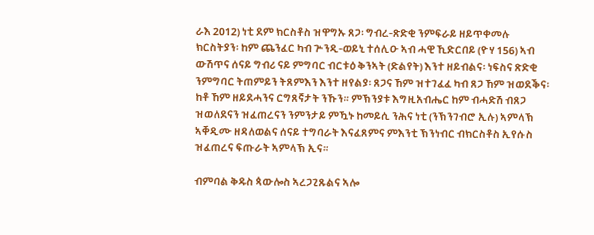ራእ 2012) ነቲ ደም ክርስቶስ ዝዋግኡ ጸጋ፡ ግብረ-ጽድቂ ንምፍራይ ዘይጥቀመሉ ክርስትያን፡ ከም ጨንፈር ካብ ጕንዲ-ወይኒ ተሰሊዑ ኣብ ሓዊ ኺድርበይ (ዮሃ 156) ኣብ ውሽጥና ሰናይ ግብሪ ናይ ምግባር ብርቱዕ ቅንኣት (ድልየት) እንተ ዘይብልና፡ ነፍስና ጽድቂ ንምግባር ትጠምይን ትጸምእን እንተ ዘየልያ፡ ጸጋና ኸም ዝተገፈፈ ካብ ጸጋ ኸም ዝወደቕና፡ ከቶ ኸም ዘይደሓንና ርግጸኛታት ንኹን። ምኽንያቱ እግዚአብሔር ከም ብሓድሽ ብጸጋ ዝወለደናን ዝፈጠረናን ንምንታይ ምዃኑ ከመይሲ ንሕና ነቲ (ንኽንገብሮ ኢሉ) ኣምላኽ ኣቐዲሙ ዘዳለወልና ሰናይ ተግባራት እናፈጸምና ምእንቲ ኽንነብር ብክርስቶስ ኢየሱስ ዝፈጠረና ፍጡራት ኣምላኽ ኢና።

ብምባል ቅዱስ ጳውሎስ ኣረጋጊጹልና ኣሎ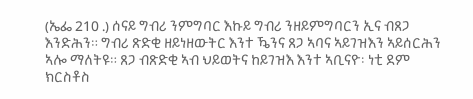(ኤፌ 210 .) ሰናይ ግብሪ ንምግባር እኩይ ግብሪ ንዘይምግባርን ኢና ብጸጋ እንድሕን። ግብሪ ጽድቂ ዘይነዘውትር እንተ ዄንና ጸጋ ኣባና ኣይገዝእን ኣይሰርሕን ኣሎ ማለትዩ። ጸጋ ብጽድቂ ኣብ ህይወትና ከይገዝእ እንተ ኣቢናዮ፡ ነቲ ደም ክርስቶስ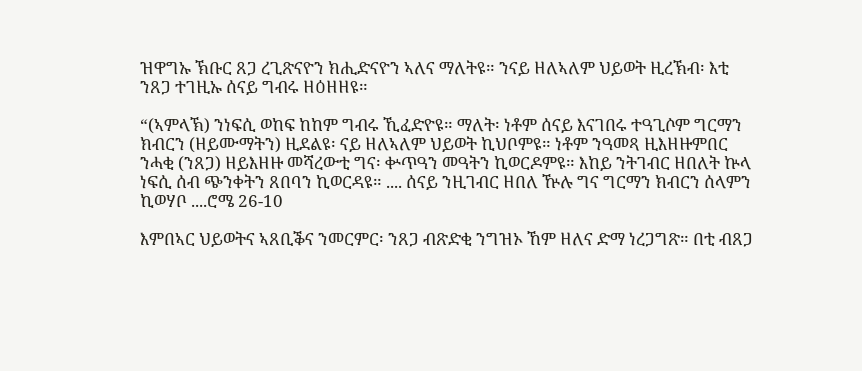ዝዋግኡ ኽቡር ጸጋ ረጊጽናዮን ክሒድናዮን ኣለና ማለትዩ። ንናይ ዘለኣለም ህይወት ዚረኽብ፡ እቲ ንጸጋ ተገዚኡ ሰናይ ግብሩ ዘዕዘዘዩ።

“(ኣምላኽ) ንነፍሲ ወከፍ ከከም ግብሩ ኺፈድዮዩ። ማለት፡ ነቶም ሰናይ እናገበሩ ተዓጊሶም ግርማን ክብርን (ዘይሙማትን) ዚደልዩ፡ ናይ ዘለኣለም ህይወት ኪህቦምዩ። ነቶም ንዓመጻ ዚእዘዙምበር ንሓቂ (ንጸጋ) ዘይእዘዙ መሻረውቲ ግና፡ ቍጥዓን መዓትን ኪወርዶምዩ። እከይ ንትገብር ዘበለት ኵላ ነፍሲ ሰብ ጭንቀትን ጸበባን ኪወርዳዩ። .... ሰናይ ንዚገብር ዘበለ ዅሉ ግና ግርማን ክብርን ሰላምን ኪወሃቦ ....ሮሜ 26-10

እምበኣር ህይወትና ኣጸቢቕና ንመርምር፡ ንጸጋ ብጽድቂ ንግዝኦ ኸም ዘለና ድማ ነረጋግጽ። በቲ ብጸጋ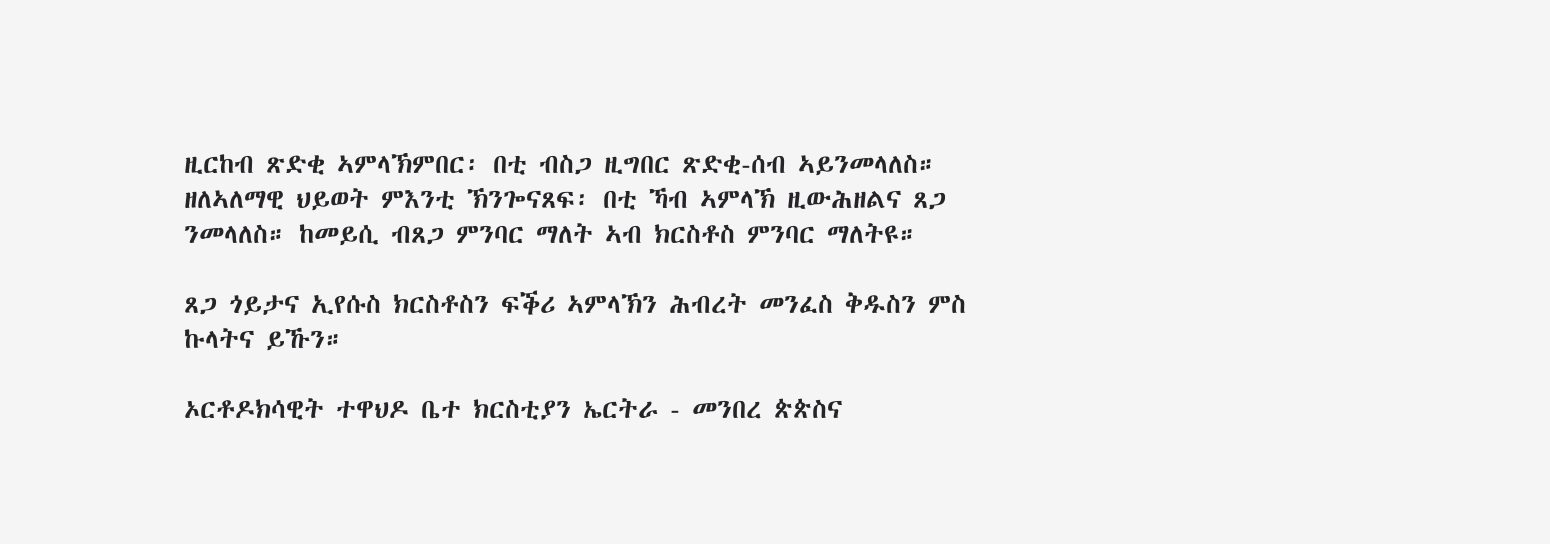ዚርከብ ጽድቂ ኣምላኽምበር፡ በቲ ብስጋ ዚግበር ጽድቂ-ሰብ ኣይንመላለስ። ዘለኣለማዊ ህይወት ምእንቲ ኽንጐናጸፍ፡ በቲ ኻብ ኣምላኽ ዚውሕዘልና ጸጋ ንመላለስ። ከመይሲ ብጸጋ ምንባር ማለት ኣብ ክርስቶስ ምንባር ማለትዩ።

ጸጋ ጎይታና ኢየሱስ ክርስቶስን ፍቕሪ ኣምላኽን ሕብረት መንፈስ ቅዱስን ምስ ኩላትና ይኹን።

ኦርቶዶክሳዊት ተዋህዶ ቤተ ክርስቲያን ኤርትራ - መንበረ ጵጵስና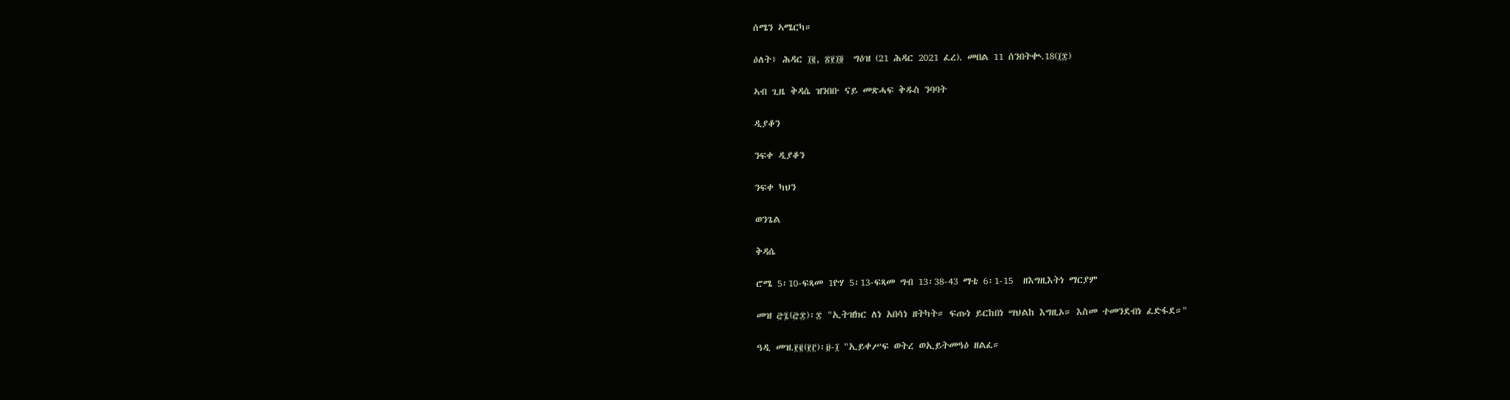ሰሜን ኣሜርካ።

ዕለት፥ ሕዳር ፲፪, ፳፻፲፬  ግዕዝ (21 ሕዳር 2021 ፈረ). መበል 11 ሰንበትቊ.18(፲፰)

ኣብ ጊዜ ቅዳሴ ዝንበቡ ናይ መጽሓፍ ቅዱስ ንባባት

ዲያቆን

ንፍቀ ዲያቆን

ንፍቀ ካህን

ወንጌል

ቅዳሴ

ሮሜ 5፡10-ፍጻመ 1ዮሃ 5፡13-ፍጻመ ግብ 13፡38-43 ማቴ 6፡1-15  ዘእግዚእትነ ማርያም

መዝ ፸፯(፸፰)፡፰ "ኢትዝክር ለነ አበሳነ ዘትካት። ፍጡነ ይርከበነ ሣህልከ እግዚኦ። እስመ ተመንደብነ ፈድፋደ።"

ዓዲ መዝ.፻፪(፻፫)፡፱-፲ "ኢይቀሥፍ ወትረ ወኢይትመዓዕ ዘልፈ።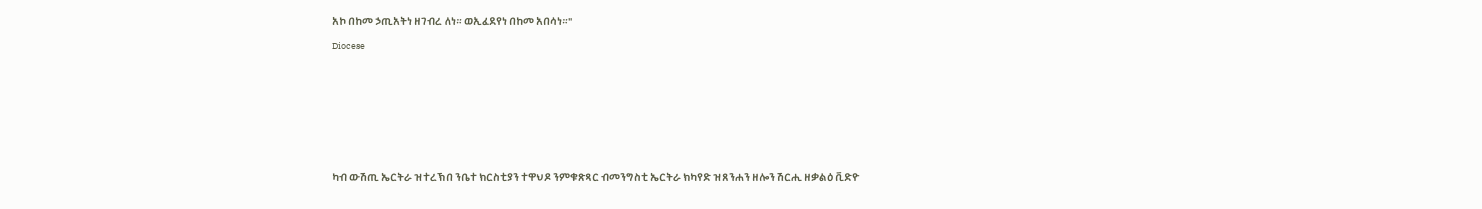አኮ በከመ ኃጢአትነ ዘገብረ ለነ። ወኢፈደየነ በከመ አበሳነ።"

Diocese










ካብ ውሽጢ ኤርትራ ዝተረኽበ ንቤተ ክርስቲያን ተዋህዶ ንምቁጽጻር ብመንግስቲ ኤርትራ ክካየድ ዝጸንሐን ዘሎን ሽርሒ ዘቃልዕ ቪድዮ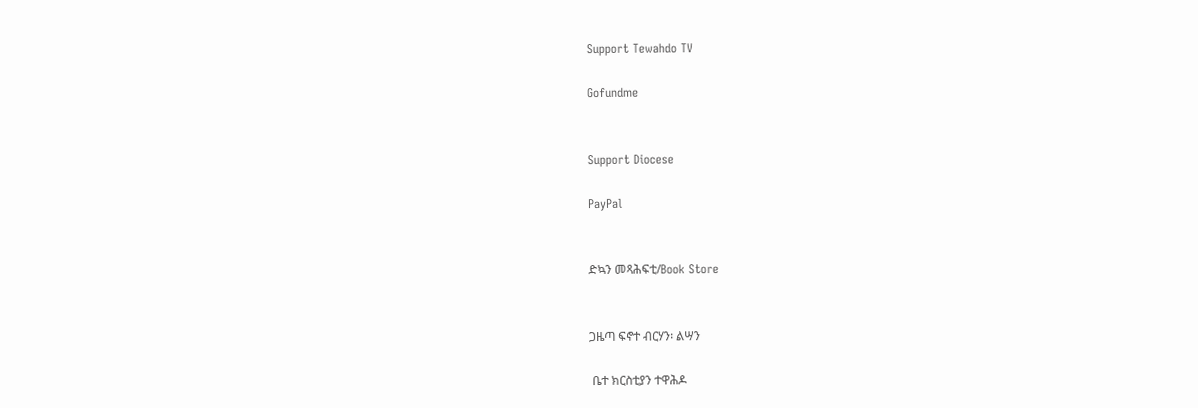Support Tewahdo TV

Gofundme


Support Diocese

PayPal


ድኳን መጻሕፍቲ/Book Store


ጋዜጣ ፍኖተ ብርሃን፡ ልሣን

 ቤተ ክርስቲያን ተዋሕዶ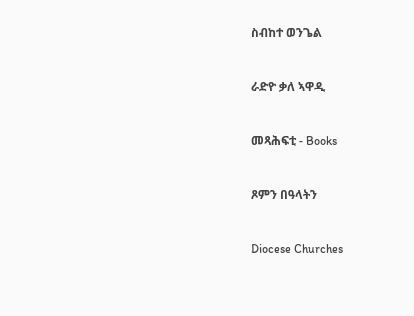ስብከተ ወንጌል


ራድዮ ቃለ ኣዋዲ


መጻሕፍቲ - Books


ጾምን በዓላትን


Diocese Churches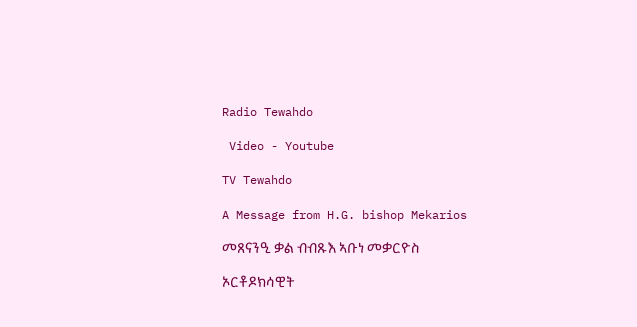Radio Tewahdo

 Video - Youtube

TV Tewahdo

A Message from H.G. bishop Mekarios

መጸናንዒ ቃል ብብጹእ ኣቡነ መቃርዮስ

ኦርቶዶክሳዊት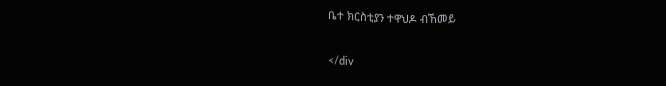ቤተ ክርስቲያን ተዋህዶ ብኸመይ

</div